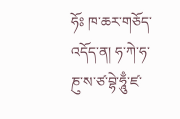ཧོཿ ཁ་ཆར་གཅོད་འདོད་ན། ཧ་ཀེ་ཧ་ཎུ་ས་ཙ་བྷེ་ཧཱུྃ་ཛ་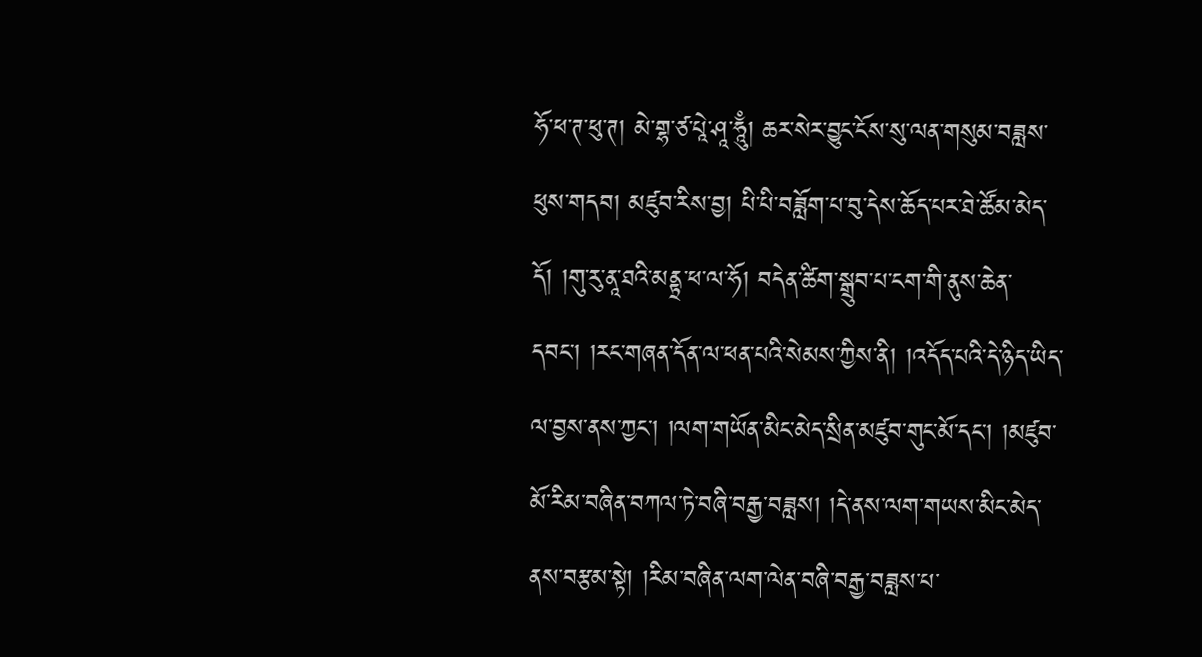ཧོ་ཕ་ཊ་ཕུ་ཊ། མེ་གྷ་ཙ་པཱེ་ཤཱ་ཧཱུྃ། ཆར་སེར་བྱུང་ངོས་སུ་ལན་གསུམ་བཟླས་ཕུས་གདབ། མཛུབ་རིས་བྱ། པི་པི་བཟློག་པ་བུ་དེས་ཆོད་པར་ཐེ་ཚོམ་མེད་དོ། །གུ་རུ་ནཱ་ཐའི་མནྟྲ་ཕ་ལ་ཧོ། བདེན་ཚིག་སྒྲུབ་པ་ངག་གི་ནུས་ཆེན་དབང་། །རང་གཞན་དོན་ལ་ཕན་པའི་སེམས་ཀྱིས་ནི། །འདོད་པའི་དེ་ཉིད་ཡིད་ལ་བྱས་ནས་ཀྱང་། །ལག་གཡོན་མིང་མེད་སྲིན་མཛུབ་གུང་མོ་དང་། །མཛུབ་མོ་རིམ་བཞིན་བཀལ་ཏེ་བཞི་བརྒྱ་བཟླས། །དེ་ནས་ལག་གཡས་མིང་མེད་ནས་བརྩམ་སྟེ། །རིམ་བཞིན་ལག་ལེན་བཞི་བརྒྱ་བཟླས་པ་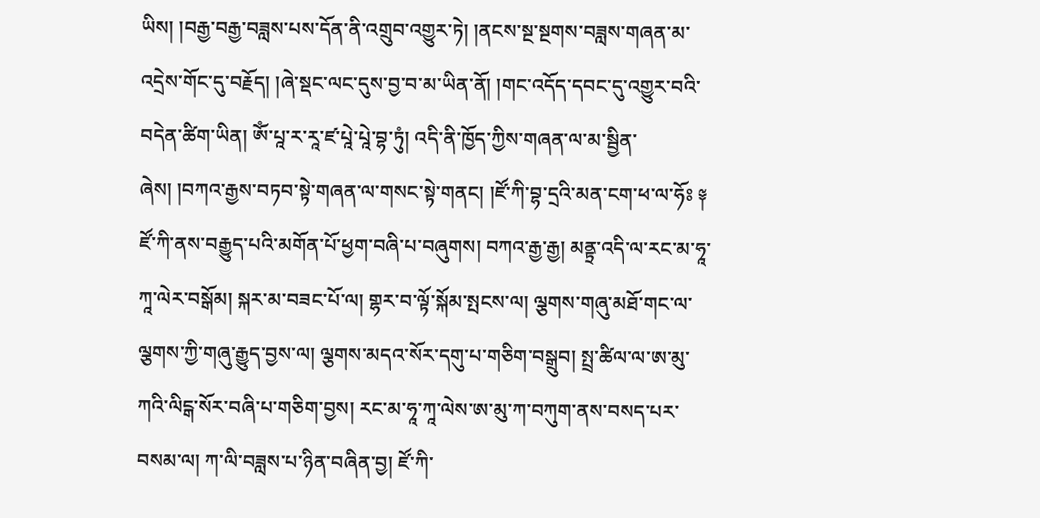ཡིས། །བརྒྱ་བརྒྱ་བཟླས་པས་དོན་ནི་འགྲུབ་འགྱུར་ཏེ། །ནངས་སྔ་སྔགས་བཟླས་གཞན་མ་འདྲེས་གོང་དུ་བརྗོད། །ཞེ་སྡང་ལང་དུས་བྱ་བ་མ་ཡིན་ནོ། །གང་འདོད་དབང་དུ་འགྱུར་བའི་བདེན་ཚིག་ཡིན། ཨོཾ་པཱ་ར་རཱ་ཛ་པཱེ་པཱེ་བྷ་ཏུཾ། འདི་ནི་ཁྱོད་ཀྱིས་གཞན་ལ་མ་སྦྱིན་ཞེས། །བཀའ་རྒྱས་བཏབ་སྟེ་གཞན་ལ་གསང་སྟེ་གནང། །ཛོ་ཀི་བྷ་དྲའི་མན་ངག་ཕ་ལ་ཧོཿ ༈ ཛོ་ཀི་ནས་བརྒྱུད་པའི་མགོན་པོ་ཕྱག་བཞི་པ་བཞུགས། བཀའ་རྒྱ་རྒྱ། མནྟྲ་འདི་ལ་རང་མ་ཧཱ་ཀཱ་ལེར་བསྒོམ། སྐར་མ་བཟང་པོ་ལ། གྷར་བ་ལྟོ་སྐོམ་སྤངས་ལ། ལྕགས་གཞུ་མཐོ་གང་ལ་ལྕགས་ཀྱི་གཞུ་རྒྱུད་བྱས་ལ། ལྕགས་མདའ་སོར་དགུ་པ་གཅིག་བསྒྲུབ། སྤྲ་ཚིལ་ལ་ཨ་མུ་ཀའི་ལིངྒ་སོར་བཞི་པ་གཅིག་བྱས། རང་མ་ཧཱ་ཀཱ་ལེས་ཨ་མུ་ཀ་བཀུག་ནས་བསད་པར་བསམ་ལ། ཀ་ལི་བཟླས་པ་ཉིན་བཞིན་བྱ། ཛོ་ཀི་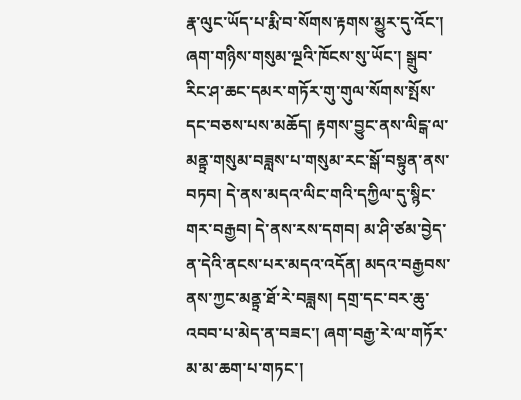རྣ་ལུང་ཡོད་པ་རྨི་བ་སོགས་རྟགས་མྱུར་དུ་འོང་། ཞག་གཉིས་གསུམ་ལྔའི་ཁོངས་སུ་ཡོང་། སྒྲུབ་རིང་ཤ་ཆང་དམར་གཏོར་གུ་གུལ་སོགས་སྤོས་དང་བཅས་པས་མཆོད། རྟགས་བྱུང་ནས་ལིངྒ་ལ་མནྟྲ་གསུམ་བཟླས་པ་གསུམ་རང་སྒོ་བསྟུན་ནས་བཏབ། དེ་ནས་མདའ་ལིང་གའི་དཀྱིལ་དུ་སྙིང་གར་བརྒྱབ། དེ་ནས་རས་དགབ། མ་ཤི་ཙམ་བྱེད་ན་དེའི་ནངས་པར་མདའ་འདོན། མདའ་བརྒྱབས་ནས་ཀྱང་མནྟྲ་ཐོ་རེ་བཟླས། དགྲ་དང་བར་ཆུ་འབབ་པ་མེད་ན་བཟང་། ཞག་བརྒྱ་རེ་ལ་གཏོར་མ་མ་ཆག་པ་གཏང་།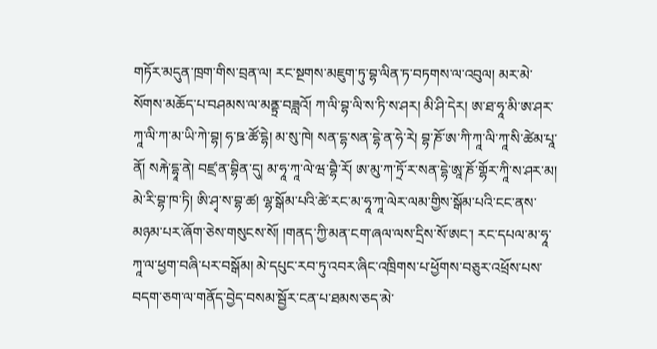གཏོར་མདུན་ཁྲག་གིས་བྲན་ལ། རང་སྔགས་མཇུག་ཏུ་བྷ་ལིན་ཏ་བཏགས་ལ་འབུལ། མར་མེ་སོགས་མཆོད་པ་བཤམས་ལ་མནྟྲ་བཟླའོ། ཀ་ལི་བྷ་ལི་ས་ཏི་ས་ཤར། མི་ཤི་དེར། ཨ་ཐ་ཧཱ་མི་ཨ་ཤར་ཀཱ་ལི་ཀ་མ་ཡི་ཀེ་བྷ། ཧ་ཋ་ཚོ་དྷེ། མ་སུ་ཁེ། སན་དྷ་སན་དྷེ་ན་ཧེ་རེ། བྷ་ཎོ་ཨ་ཀི་ཀཱ་ལི་ཀཱ་སི་ཚེམ་པཱ་ནོ། སརྐེ་དྷཱ་ནེ། བཛྲ་ན་བྷིན་དུ། མ་ཧཱ་ཀཱ་ལེ་ཝ་བྷཻ་རོ། ཨ་མུ་ཀ་ཏྲོ་ར་སན་དྷེ་ཨཱ་ཎོ་གྷོར་ཀཱི་ས་ཤར་མ། མེ་རི་བྷ་ཁ་ཏི། ཨི་ཤྭ་ས་བྷ་ཚ། ལྷ་སྒོམ་པའི་ཚེ་རང་མ་ཧཱ་ཀཱ་ལེར་ལམ་གྱིས་སྒོམ་པའི་ངང་ནས་མཉམ་པར་ཞོག་ཅེས་གསུངས་སོ། །གནད་ཀྱི་མན་ངག་ཞལ་ལས་དྲིས་སོ་ཨང་། རང་དཔལ་མ་ཧཱ་ཀཱ་ལ་ཕྱག་བཞི་པར་བསྒོམ། མེ་དཔུང་རབ་ཏུ་འབར་ཞིང་འཁྲིགས་པ་ཕྱོགས་བཅུར་འཕྲོས་པས་བདག་ཅག་ལ་གནོད་བྱེད་བསམ་སྦྱོར་ངན་པ་ཐམས་ཅད་མེ་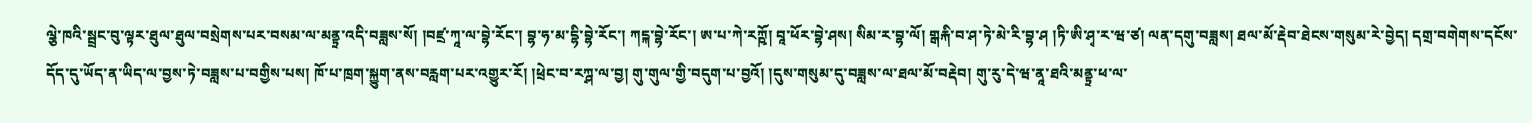ལྕེ་ཁའི་སྦྲང་བུ་ལྟར་ཐུལ་ཐུལ་བསྲེགས་པར་བསམ་ལ་མནྟྲ་འདི་བཟླས་སོ། །བཛྲ་ཀཱ་ལ་བྷེ་རོང་། བྷ་ཧ་མ་དྷི་བྷེ་རོང་། ཀངྐ་བྷེ་རོང་། ཨ་པ་ཀེ་རཀྵོ། བཱ་ཕོར་བྷེ་ཤས། སིམ་ར་བྷ་ལོ། གྒརྐི་བ་ཤ་ཏེ་མེ་རི་བྷ་ཤ །ཏི་ཨི་ཤྭ་ར་ཝ་ཙ། ལན་དགུ་བཟླས། ཐལ་མོ་རྡེབ་ཐེངས་གསུམ་རེ་བྱེད། དགྲ་བགེགས་དངོས་དོད་དུ་ཡོད་ན་ཡིད་ལ་བྱས་ཏེ་བཟླས་པ་བགྱིས་པས། ཁོ་པ་ཁྲག་སྐྱུག་ནས་བརླག་པར་འགྱུར་རོ། །ཕྲེང་བ་རཀྴ་ལ་བྱ། གུ་གུལ་གྱི་བདུག་པ་བྱའོ། །དུས་གསུམ་དུ་བཟླས་ལ་ཐལ་མོ་བརྡེབ། གུ་རུ་དེ་ཝ་ནཱ་ཐའི་མནྟྲ་ཕ་ལ་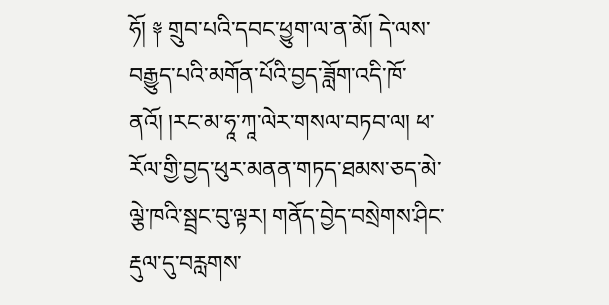ཧོ། ༈ གྲུབ་པའི་དབང་ཕྱུག་ལ་ན་མོ། དེ་ལས་བརྒྱུད་པའི་མགོན་པོའི་བྱད་ཟློག་འདི་ཁོ་ནའོ། །རང་མ་ཧཱ་ཀཱ་ལེར་གསལ་བཏབ་ལ། ཕ་རོལ་གྱི་བྱད་ཕུར་མནན་གཏད་ཐམས་ཅད་མེ་ལྕེ་ཁའི་སྦྲང་བུ་ལྟར། གནོད་བྱེད་བསྲེགས་ཤིང་རྡུལ་དུ་བརླགས་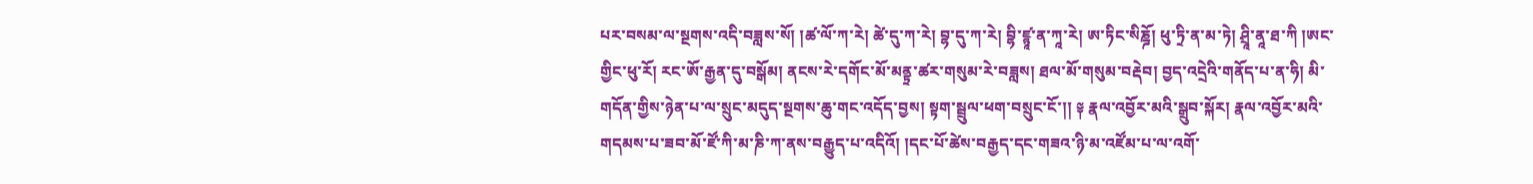པར་བསམ་ལ་སྔགས་འདི་བཟླས་སོ། །ཚ་ལོ་ཀ་རེ། ཚེ་དུ་ཀ་རེ། བྷ་དུ་ཀ་རེ། བྷི་ཛྙཱ་ན་ཀཱ་རེ། ཨ་ཏིང་སིཎྜོ། ཕུ་ཏྲི་ན་མ་ཏེ། ཤྲཱི་ནཱ་ཐ་ཀི །ཨང་གྱིང་ཕུ་རོ། རང་ཨོ་རྒྱན་དུ་བསྒོམ། ནངས་རེ་དགོང་མོ་མནྟྲ་ཚར་གསུམ་རེ་བཟླས། ཐལ་མོ་གསུམ་བརྡེབ། བྱད་འདྲེའི་གནོད་པ་ན་ཧི། མི་གདོན་གྱིས་ཉེན་པ་ལ་སྲུང་མདུད་སྔགས་ཆུ་གང་འདོད་བྱས། སྟག་སྦྲུལ་ཕག་བསྲུང་ངོ་།། ༈ རྣལ་འབྱོར་མའི་སྒྲུབ་སྐོར། རྣལ་འབྱོར་མའི་གདམས་པ་ཟབ་མོ་ཛོ་ཀི་མ་ཎི་ཀ་ནས་བརྒྱུད་པ་འདིའོ། །དང་པོ་ཚེས་བརྒྱད་དང་གཟའ་ཉི་མ་འཛོམ་པ་ལ་འགོ་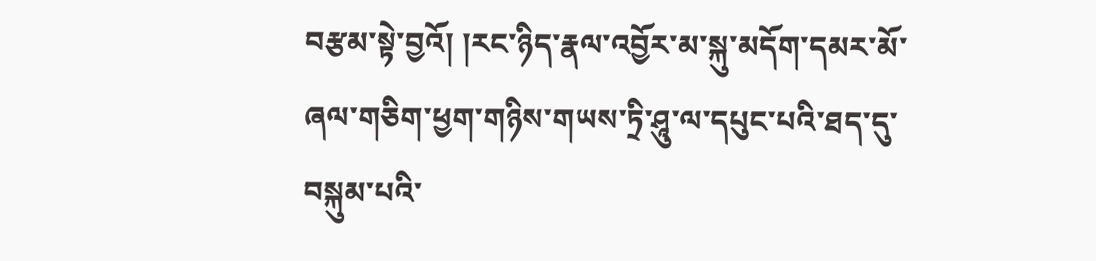བརྩམ་སྟེ་བྱའོ། །རང་ཉིད་རྣལ་འབྱོར་མ་སྐུ་མདོག་དམར་མོ་ཞལ་གཅིག་ཕྱག་གཉིས་གཡས་ཏྲི་ཤཱུ་ལ་དཔུང་པའི་ཐད་དུ་བསྐུམ་པའི་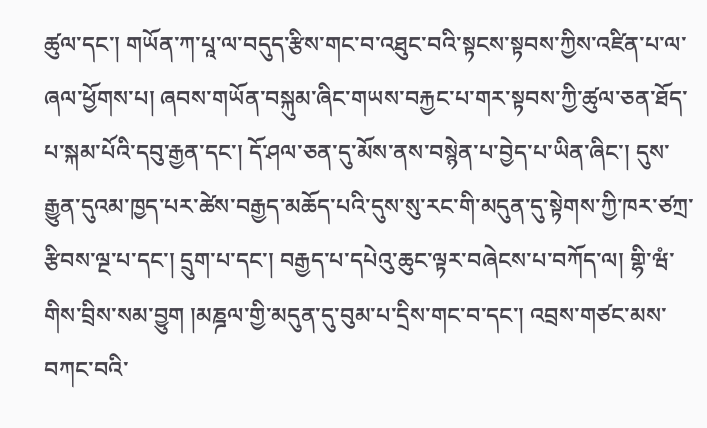ཚུལ་དང་། གཡོན་ཀ་པཱ་ལ་བདུད་རྩིས་གང་བ་འཐུང་བའི་སྟངས་སྟབས་ཀྱིས་འཛིན་པ་ལ་ཞལ་ཕྱོགས་པ། ཞབས་གཡོན་བསྐུམ་ཞིང་གཡས་བརྐྱང་པ་གར་སྟབས་ཀྱི་ཚུལ་ཅན་ཐོད་པ་སྐམ་པོའི་དབུ་རྒྱན་དང་། དོ་ཤལ་ཅན་དུ་མོས་ནས་བསྙེན་པ་བྱེད་པ་ཡིན་ཞིང་། དུས་རྒྱུན་དུའམ་ཁྱད་པར་ཚེས་བརྒྱད་མཆོད་པའི་དུས་སུ་རང་གི་མདུན་དུ་སྟེགས་ཀྱི་ཁར་ཙཀྲ་རྩིབས་ལྔ་པ་དང་། དྲུག་པ་དང་། བརྒྱད་པ་དཔེའུ་ཆུང་ལྟར་བཞེངས་པ་བཀོད་ལ། གྷི་ཝཾ་གིས་བྲིས་སམ་བྱུག །མཎྜལ་གྱི་མདུན་དུ་བུམ་པ་དྲིས་གང་བ་དང་། འབྲས་གཙང་མས་བཀང་བའི་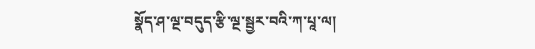སྣོད་ཤ་ལྔ་བདུད་རྩི་ལྔ་སྦྱར་བའི་ཀ་པཱ་ལ།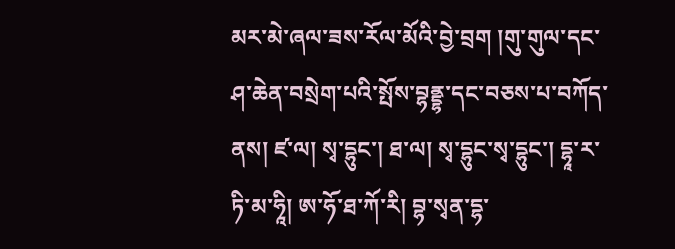མར་མེ་ཞལ་ཟས་རོལ་མོའི་བྱེ་བྲག །གུ་གུལ་དང་ཤ་ཆེན་བསྲེག་པའི་སྤོས་བྷནྡྷ་དང་བཅས་པ་བཀོད་ནས། ཛ་ལ། སྭ་དྷུང་། ཐ་ལ། སྭ་དྷུང་སྭ་དྷུང་། དྷཱ་ར་ཏི་མ་ཧཱི། ཨ་ཧོ་ཐ་ཀོ་རི། བྷ་སྭན་དྷ་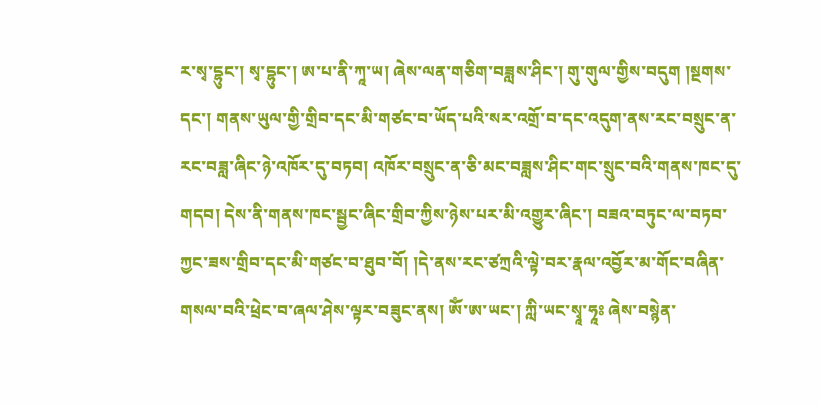ར་སྭ་དྷུང་། སྭ་དྷུང་། ཨ་པ་ནི་ཀཱ་ཡ། ཞེས་ལན་གཅིག་བཟླས་ཤིང་། གུ་གུལ་གྱིས་བདུག །སྔགས་དང་། གནས་ཡུལ་གྱི་གྲིབ་དང་མི་གཙང་བ་ཡོད་པའི་སར་འགྲོ་བ་དང་འདུག་ནས་རང་བསྲུང་ན་རང་བཟླ་ཞིང་ཉེ་འཁོར་དུ་བཏབ། འཁོར་བསྲུང་ན་ཅི་མང་བཟླས་ཤིང་གང་སྲུང་བའི་གནས་ཁང་དུ་གདབ། དེས་ནི་གནས་ཁང་སྦྱང་ཞིང་གྲིབ་ཀྱིས་ཉེས་པར་མི་འགྱུར་ཞིང་། བཟའ་བཏུང་ལ་བཏབ་ཀྱང་ཟས་གྲིབ་དང་མི་གཙང་བ་ཐུབ་བོ། །དེ་ནས་རང་ཙཀྲའི་ལྟེ་བར་རྣལ་འབྱོར་མ་གོང་བཞིན་གསལ་བའི་ཕྲེང་བ་ཞལ་ཤེས་ལྟར་བཟུང་ནས། ཨོཾ་ཨ་ཡང་། ཀླི་ཡང་སྭཱ་ཧཱཿ ཞེས་བསྙེན་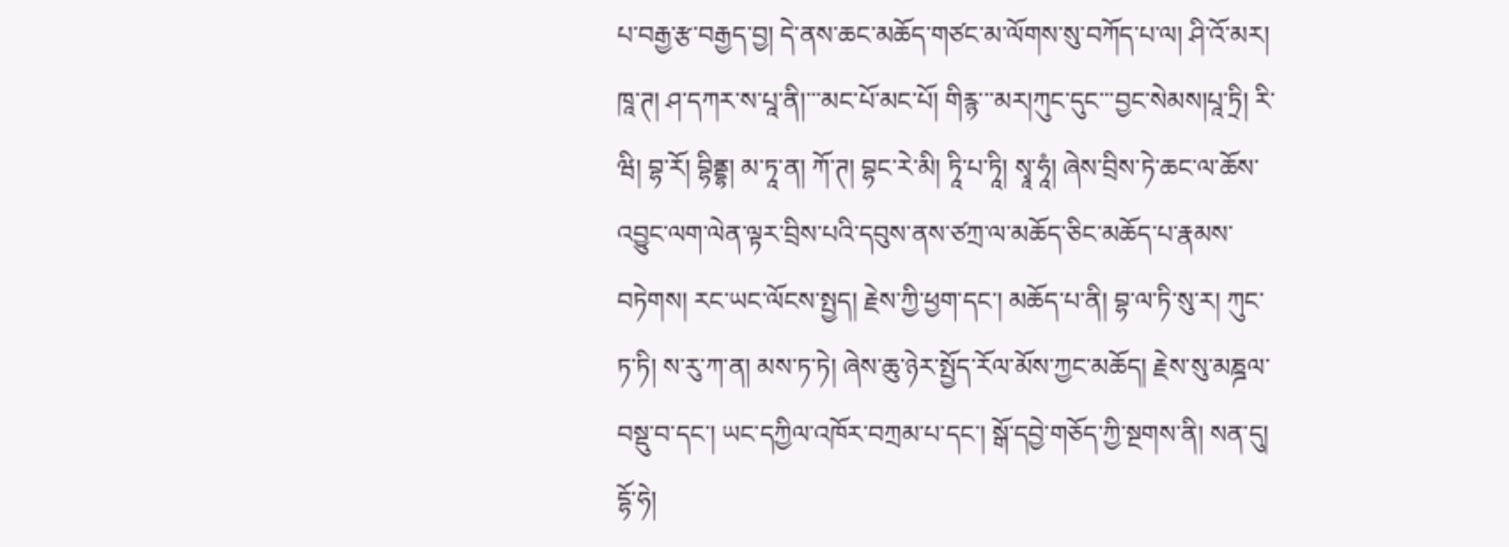པ་བརྒྱ་རྩ་བརྒྱད་བྱ། དེ་ནས་ཆང་མཆོད་གཙང་མ་ལོགས་སུ་བཀོད་པ་ལ། ཤི་འོ་མར། ཁཱ་ཊ། ཤ་དཀར་ས་པཱ་ནི།་་་མང་པོ་མང་པོ། གིརྙ་་་མར།ཀུང་དུང་་་བྱང་སེམས།པཱ་ཏྲི། རི་ཝི། བྷ་རོ། བྷིནྡྷ། མ་ཏཱ་ན། ཀོ་ཊ། བྷང་རེ་མི། ཏཱི་པ་ཏཱི། སྭཱ་ཧཱཾ། ཞེས་བྲིས་ཏེ་ཆང་ལ་ཆོས་འབྱུང་ལག་ལེན་ལྟར་བྲིས་པའི་དབུས་ནས་ཙཀྲ་ལ་མཆོད་ཅིང་མཆོད་པ་རྣམས་བཏེགས། རང་ཡང་ལོངས་སྤྱད། རྗེས་ཀྱི་ཕྱག་དང་། མཆོད་པ་ནི། བྷ་ལ་ཏི་སུ་ར། ཀུང་ཏ་ཏི། ས་རུ་ཀ་ན། མས་ཏ་ཏེ། ཞེས་ཆུ་ཉེར་སྤྱོད་རོལ་མོས་ཀྱང་མཆོད། རྗེས་སུ་མཎྜལ་བསྡུ་བ་དང་། ཡང་དཀྱིལ་འཁོར་བཀྲམ་པ་དང་། སྒོ་དབྱེ་གཅོད་ཀྱི་སྔགས་ནི། སན་དུ། དྷོ་ཧེ།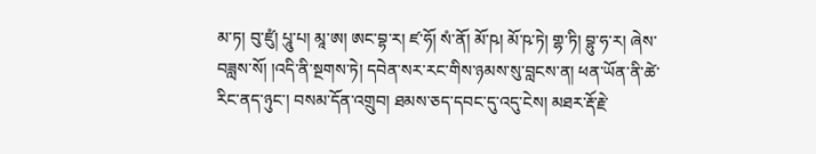མ་ཏ། བུ་ཛུཾ། པཱུ་པ། མཱ་ཨ། ཨང་བྷ་ར། ཛ་ཧོ། སཾ་ནོ། མོ་ཥ། མོ་ཥ་ཏེ། གྷ་ཏི། བྷུ་ཧ་ར། ཞེས་བཟླས་སོ། །འདི་ནི་སྔགས་ཏེ། དབེན་སར་རང་གིས་ཉམས་སུ་བླངས་ན། ཕན་ཡོན་ནི་ཚེ་རིང་ནད་ཉུང་། བསམ་དོན་འགྲུབ། ཐམས་ཅད་དབང་དུ་འདུ་ངེས། མཐར་རྡོ་རྗེ་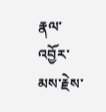རྣལ་འབྱོར་མས་རྗེས་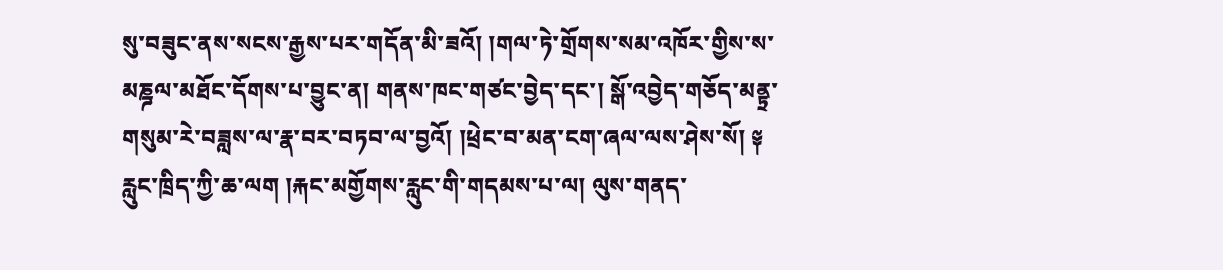སུ་བཟུང་ནས་སངས་རྒྱས་པར་གདོན་མི་ཟའོ། །གལ་ཏེ་གྲོགས་སམ་འཁོར་གྱིས་ས་མཎྜལ་མཐོང་དོགས་པ་བྱུང་ན། གནས་ཁང་གཙང་བྱེད་དང་། སྒོ་འབྱེད་གཅོད་མནྟྲ་གསུམ་རེ་བཟླས་ལ་རྣ་བར་བཏབ་ལ་བྱའོ། །ཕྲེང་བ་མན་ངག་ཞལ་ལས་ཤེས་སོ། ༈ རླུང་ཁྲིད་ཀྱི་ཆ་ལག །རྐང་མགྱོགས་རླུང་གི་གདམས་པ་ལ། ལུས་གནད་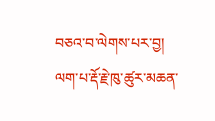བཅའ་བ་ལེགས་པར་བྱ། ལག་པ་རྡོ་རྗེ་ཁུ་ཚུར་མཆན་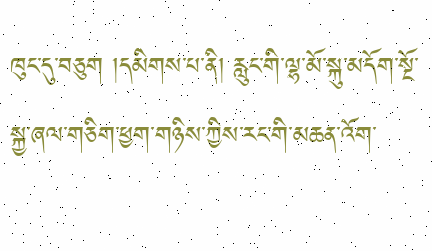ཁུང་དུ་བཅུག །དམིགས་པ་ནི། རླུང་གི་ལྷ་མོ་སྐུ་མདོག་སྔོ་སྐྱ་ཞལ་གཅིག་ཕྱག་གཉིས་ཀྱིས་རང་གི་མཆན་འོག་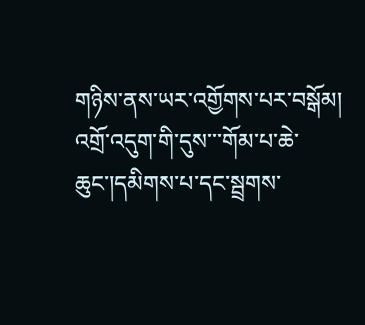གཉིས་ནས་ཡར་འགྱོགས་པར་བསྒོམ། འགྲོ་འདུག་གི་དུས་་་གོམ་པ་ཆེ་ཆུང་།དམིགས་པ་དང་སྦྲགས་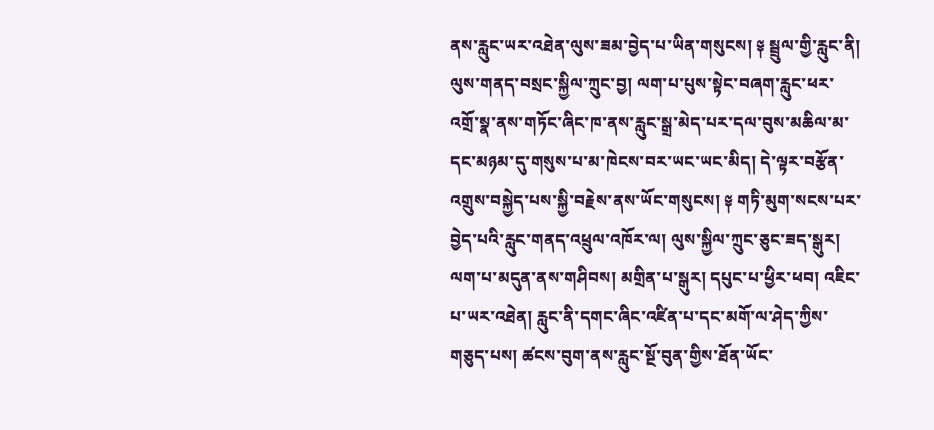ནས་རླུང་ཡར་འཐེན་ལུས་ཟམ་བྱེད་པ་ཡིན་གསུངས། ༈ སྦྲུལ་གྱི་རླུང་ནི། ལུས་གནད་བསྲང་སྐྱིལ་ཀྲུང་བྱ། ལག་པ་པུས་སྟེང་བཞག་རླུང་ཕར་འགྲོ་སྣ་ནས་གཏོང་ཞིང་ཁ་ནས་རླུང་སྒྲ་མེད་པར་དལ་བུས་མཆིལ་མ་དང་མཉམ་དུ་གསུས་པ་མ་ཁེངས་བར་ཡང་ཡང་མིད། དེ་ལྟར་བརྩོན་འགྲུས་བསྐྱེད་པས་སྐྱི་བརྗེས་ནས་ཡོང་གསུངས། ༈ གཏི་མུག་སངས་པར་བྱེད་པའི་རླུང་གནད་འཕྲུལ་འཁོར་ལ། ལུས་སྐྱིལ་ཀྲུང་ཅུང་ཟད་སྒུར། ལག་པ་མདུན་ནས་གཤིབས། མགྲིན་པ་སྒུར། དཔུང་པ་ཕྱིར་ཕབ། འཇིང་པ་ཡར་འཐེན། རླུང་ནི་དགང་ཞིང་འཛིན་པ་དང་མགོ་ལ་ཤེད་ཀྱིས་གཅུད་པས། ཚངས་བུག་ནས་རླུང་སྔོ་བུན་གྱིས་ཐོན་ཡོང་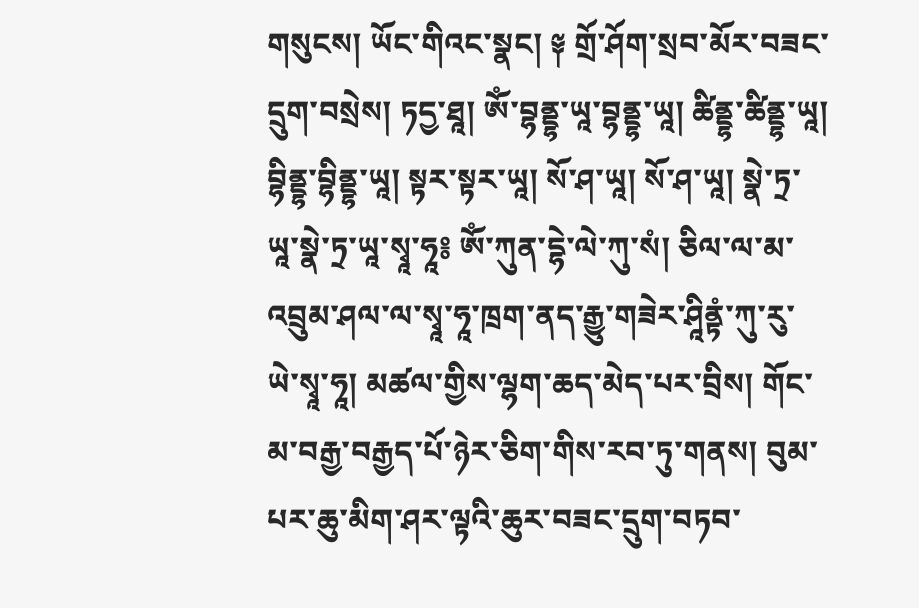གསུངས། ཡོང་གིའང་སྣང། ༈ གྲོ་ཤོག་སྲབ་མོར་བཟང་དྲུག་བསྲེས། ཏདྱ་ཐཱ། ཨོཾ་བྷནྡྷ་ཡཱ་བྷནྡྷ་ཡཱ། ཚིནྡྷ་ཚིནྡྷ་ཡཱ། བྷིནྡྷ་བྷིནྡྷ་ཡཱ། སྟར་སྟར་ཡཱ། སོ་ཤ་ཡཱ། སོ་ཤ་ཡཱ། སྣེ་ཏྲ་ཡཱ་སྣེ་ཏྲ་ཡཱ་སྭཱ་ཧཱ༔ ཨོཾ་ཀུན་དྷེ་ལེ་ཀུ་སཾ། ཅིལ་ལ་མ་འབྲུམ་ཤལ་ལ་སྭཱ་ཧཱ་ཁྲག་ནད་རྒྱུ་གཟེར་ཤཱིནྟཾ་ཀུ་རུ་ཡེ་སྭཱ་ཧཱ། མཚལ་གྱིས་ལྷག་ཆད་མེད་པར་བྲིས། གོང་མ་བརྒྱ་བརྒྱད་པོ་ཉེར་ཅིག་གིས་རབ་ཏུ་གནས། བུམ་པར་ཆུ་མིག་ཤར་ལྟའི་ཆུར་བཟང་དྲུག་བཏབ་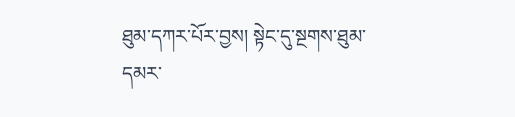ཐུམ་དཀར་པོར་བྱས། སྟེང་དུ་སྔགས་ཐུམ་དམར་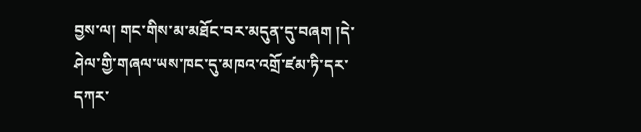བྱས་ལ། གང་གིས་མ་མཐོང་བར་མདུན་དུ་བཞག །དེ་ཤེལ་གྱི་གཞལ་ཡས་ཁང་དུ་མཁའ་འགྲོ་ཛམ་ཏི་དར་དཀར་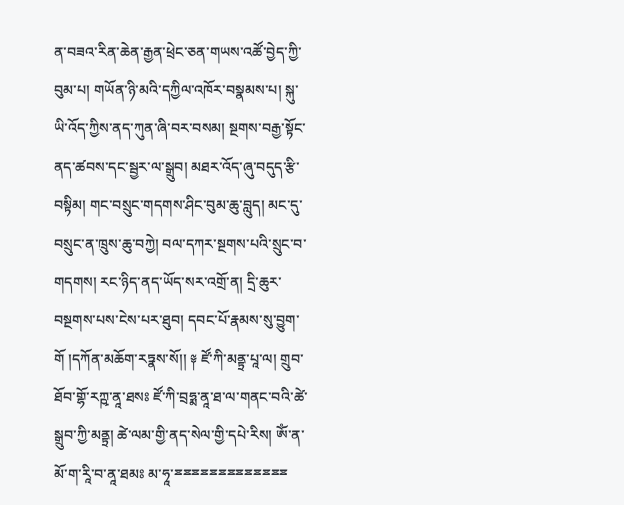ན་བཟའ་རིན་ཆེན་རྒྱན་ཕྲེང་ཅན་གཡས་འཚོ་བྱེད་ཀྱི་བུམ་པ། གཡོན་ཉི་མའི་དཀྱིལ་འཁོར་བསྣམས་པ། སྐུ་ཡི་འོད་ཀྱིས་ནད་ཀུན་ཞི་བར་བསམ། སྔགས་བརྒྱ་སྟོང་ནད་ཚབས་དང་སྦྱར་ལ་སྒྲུབ། མཐར་འོད་ཞུ་བདུད་རྩི་བསྟིམ། གང་བསྲུང་གདགས་ཤིང་བུམ་ཆུ་བླུད། མང་དུ་བསྲུང་ན་ཁྲུས་ཆུ་བཀྱེ། བལ་དཀར་སྔགས་པའི་སྲུང་བ་གདགས། རང་ཉིད་ནད་ཡོད་སར་འགྲོ་ན། དྲི་ཆུར་བསྔགས་པས་ངེས་པར་ཐུབ། དབང་པོ་རྣམས་སུ་བྱུག་གོ །དཀོན་མཆོག་རཏྣས་སོ།། ༈ ཛོ་ཀི་མནྟྲ་པཱ་ལ། གྲུབ་ཐོབ་གྷོ་རཀྵ་ནཱ་ཐསཿ ཛོ་ཀི་བྲཧྨ་ནཱ་ཐ་ལ་གནང་བའི་ཚེ་སྒྲུབ་ཀྱི་མནྟྲ། ཚེ་ལམ་གྱི་ནད་སེལ་གྱི་དཔེ་རིས། ཨོཾ་ན་མོ་ག་རཱི་བ་ནཱ་ཐམཿ མ་ཧཱ་ྈྈྈྈྈྈྈྈྈྈྈྈྈ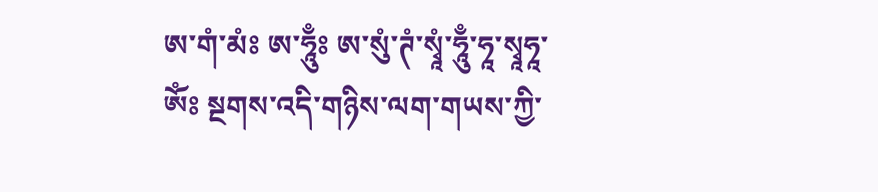ཨ་གཾ་མཾཿ ཨ་ཧཱུྃཿ ཨ་སུཾ་ཊཾ་སྭཱཾ་ཧཱུྃ་ཧཱ་སྭཱཧཱ་ཨོཾཿ སྔགས་འདི་གཉིས་ལག་གཡས་ཀྱི་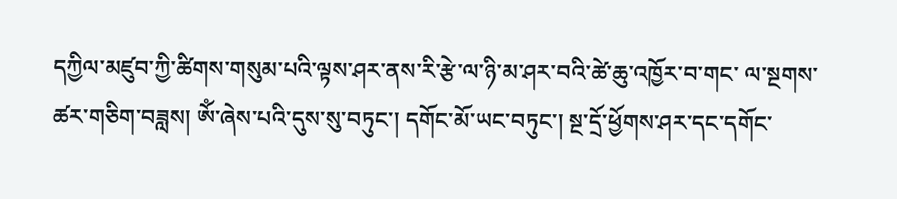དཀྱིལ་མཛུབ་ཀྱི་ཚིགས་གསུམ་པའི་ལྟས་ཤར་ནས་རི་རྩེ་ལ་ཉི་མ་ཤར་བའི་ཚེ་ཆུ་འཁྱོར་བ་གང་ ལ་སྔགས་ཚར་གཅིག་བཟླས། ཨོཾ་ཞེས་པའི་དུས་སུ་བཏུང་། དགོང་མོ་ཡང་བཏུང་། སྔ་དྲོ་ཕྱོགས་ཤར་དང་དགོང་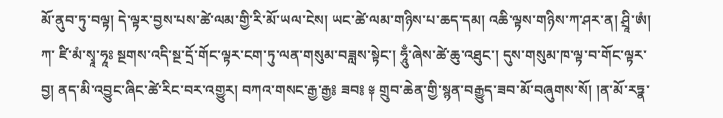མོ་ནུབ་ཏུ་བལྟ། དེ་ལྟར་བྱས་པས་ཚེ་ལམ་གྱི་རི་མོ་ཡལ་ངེས། ཡང་ཚེ་ལམ་གཉིས་པ་ཆད་དམ། འཆི་ལྟས་གཉིས་ཀ་ཤར་ན། ཤྲཱི་ཨཾ། ཀ་ ཛི་མཾ་སྭཱ་ཧཱཿ སྔགས་འདི་སྔ་དྲོ་གོང་ལྟར་ངག་ཏུ་ལན་གསུམ་བཟླས་སྟེང་། ཧཱུྃ་ཞེས་ཚེ་ཆུ་འཐུང་། དུས་གསུམ་ཁ་ལྟ་བ་གོང་ལྟར་བྱ། ནད་མི་འབྱུང་ཞིང་ཚེ་རིང་བར་འགྱུར། བཀའ་གསང་རྒྱ་རྒྱ༔ ཟབ༔ ༈ གྲུབ་ཆེན་གྱི་སྙན་བརྒྱུད་ཟབ་མོ་བཞུགས་སོ། །ན་མོ་རཏྣ་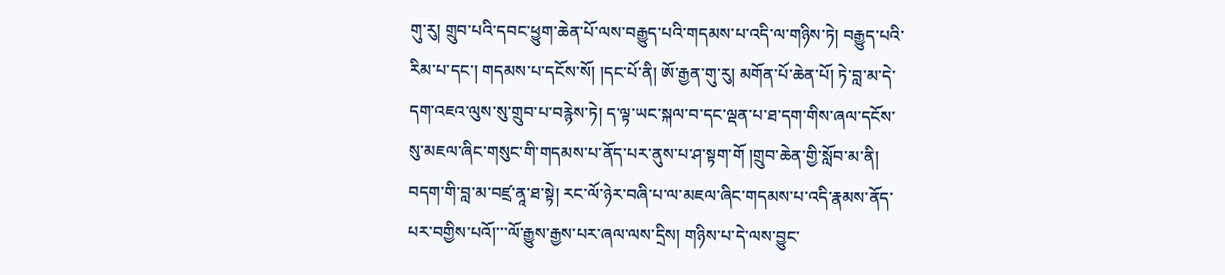གུ་རུ། གྲུབ་པའི་དབང་ཕྱུག་ཆེན་པོ་ལས་བརྒྱུད་པའི་གདམས་པ་འདི་ལ་གཉིས་ཏེ། བརྒྱུད་པའི་རིམ་པ་དང་། གདམས་པ་དངོས་སོ། །དང་པོ་ནི། ཨོ་རྒྱན་གུ་རུ། མགོན་པོ་ཆེན་པོ། ཏེ་བླ་མ་དེ་དག་འཇའ་ལུས་སུ་གྲུབ་པ་བརྙེས་ཏེ། ད་ལྟ་ཡང་སྐལ་བ་དང་ལྡན་པ་ཐ་དག་གིས་ཞལ་དངོས་སུ་མཇལ་ཞིང་གསུང་གི་གདམས་པ་ནོད་པར་ནུས་པ་ཤ་སྟག་གོ །གྲུབ་ཆེན་གྱི་སློབ་མ་ནི། བདག་གི་བླ་མ་བཛྲ་ནཱ་ཐ་སྟེ། རང་ལོ་ཉེར་བཞི་པ་ལ་མཇལ་ཞིང་གདམས་པ་འདི་རྣམས་ནོད་པར་བགྱིས་པའོ།་་་ལོ་རྒྱུས་རྒྱས་པར་ཞལ་ལས་དྲིས། གཉིས་པ་དེ་ལས་བྱུང་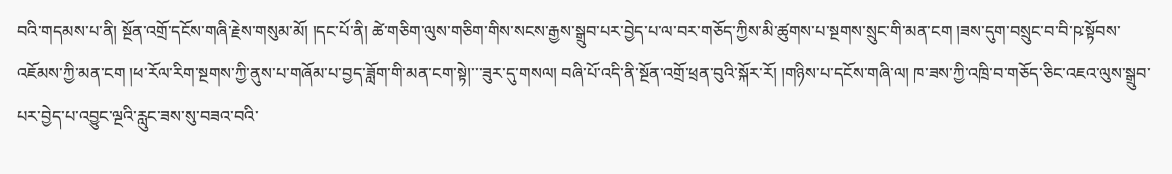བའི་གདམས་པ་ནི། སྔོན་འགྲོ་དངོས་གཞི་རྗེས་གསུམ་མོ། །དང་པོ་ནི། ཚེ་གཅིག་ལུས་གཅིག་གིས་སངས་རྒྱས་སྒྲུབ་པར་བྱེད་པ་ལ་བར་གཅོད་ཀྱིས་མི་ཚུགས་པ་སྔགས་སྲུང་གི་མན་ངག །ཟས་དུག་བསྲུང་བ་བི་ཥ་སྟོབས་འཇོམས་ཀྱི་མན་ངག །ཕ་རོལ་རིག་སྔགས་ཀྱི་ནུས་པ་གཞོམ་པ་བྱད་ཟློག་གི་མན་ངག་སྟེ།་་་ཟུར་དུ་གསལ། བཞི་པོ་འདི་ནི་སྔོན་འགྲོ་ཕྲན་བུའི་སྐོར་རོ། །གཉིས་པ་དངོས་གཞི་ལ། ཁ་ཟས་ཀྱི་འཁྲི་བ་གཅོད་ཅིང་འཇའ་ལུས་སྒྲུབ་པར་བྱེད་པ་འབྱུང་ལྔའི་རླུང་ཟས་སུ་བཟའ་བའི་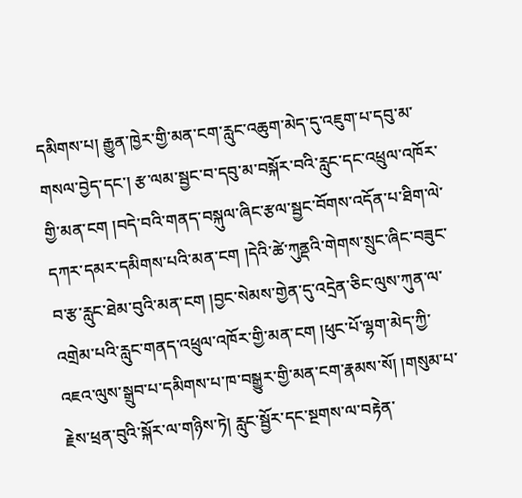དམིགས་པ། རྒྱུན་ཁྱེར་གྱི་མན་ངག་རླུང་འཆུག་མེད་དུ་འཇུག་པ་དབུ་མ་གསལ་བྱེད་དང་། རྩ་ལམ་སྦྱང་བ་དབུ་མ་བསྐོར་བའི་རླུང་དང་འཕྲུལ་འཁོར་གྱི་མན་ངག །བདེ་བའི་གནད་བསྐུལ་ཞིང་རྩལ་སྦྱང་བོགས་འདོན་པ་ཐིག་ལེ་དཀར་དམར་དམིགས་པའི་མན་ངག །དེའི་ཚེ་ཀུནྡའི་གེགས་སྲུང་ཞིང་བཟུང་བ་རྩ་རླུང་ཐེམ་བུའི་མན་ངག །བྱང་སེམས་གྱེན་དུ་འདྲེན་ཅིང་ལུས་ཀུན་ལ་འགྲེམ་པའི་རླུང་གནད་འཕྲུལ་འཁོར་གྱི་མན་ངག །ཕུང་པོ་ལྷག་མེད་ཀྱི་འཇའ་ལུས་སྒྲུབ་པ་དམིགས་པ་ཁ་བསྒྱུར་གྱི་མན་ངག་རྣམས་སོ། །གསུམ་པ་རྗེས་ཕྲན་བུའི་སྐོར་ལ་གཉིས་ཏེ། རླུང་སྦྱོར་དང་སྔགས་ལ་བརྟེན་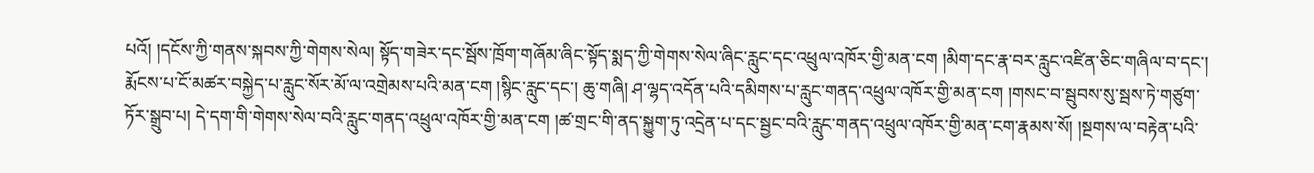པའོ། །དངོས་ཀྱི་གནས་སྐབས་ཀྱི་གེགས་སེལ། སྟོད་གཟེར་དང་སྦོས་ཁྲོག་གཞོམ་ཞིང་སྟོད་སྨད་ཀྱི་གེགས་སེལ་ཞིང་རླུང་དང་འཕྲུལ་འཁོར་གྱི་མན་ངག །མིག་དང་རྣ་བར་རླུང་འཛིན་ཅིང་གཞིལ་བ་དང་། རྨོངས་པ་ངོ་མཚར་བསྐྱེད་པ་རླུང་སོར་མོ་ལ་འགྲེམས་པའི་མན་ངག །སྙིང་རླུང་དང་། ཆུ་གཞི། ཤ་ལྷད་འདོན་པའི་དམིགས་པ་རླུང་གནད་འཕྲུལ་འཁོར་གྱི་མན་ངག །གསང་བ་སྦུབས་སུ་སྦས་ཏེ་གཙུག་ཏོར་སྒྲུབ་པ། དེ་དག་གི་གེགས་སེལ་བའི་རླུང་གནད་འཕྲུལ་འཁོར་གྱི་མན་ངག །ཚ་གྲང་གི་ནད་སྐྱུག་ཏུ་འདྲེན་པ་དང་སྦྱང་བའི་རླུང་གནད་འཕྲུལ་འཁོར་གྱི་མན་ངག་རྣམས་སོ། །སྔགས་ལ་བརྟེན་པའི་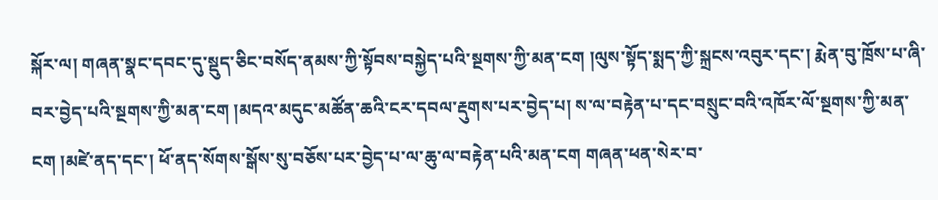སྐོར་ལ། གཞན་སྣང་དབང་དུ་སྡུད་ཅིང་བསོད་ནམས་ཀྱི་སྟོབས་བསྐྱེད་པའི་སྔགས་ཀྱི་མན་ངག །ལུས་སྟོད་སྨད་ཀྱི་སྐྲངས་འབུར་དང་། རྨེན་བུ་ཁྲོས་པ་ཞི་བར་བྱེད་པའི་སྔགས་ཀྱི་མན་ངག །མདའ་མདུང་མཚོན་ཆའི་ངར་དབལ་རྡུགས་པར་བྱེད་པ། ས་ལ་བརྟེན་པ་དང་བསྲུང་བའི་འཁོར་ལོ་སྔགས་ཀྱི་མན་ངག །མཛེ་ནད་དང་། ཕོ་ནད་སོགས་སྒོས་སུ་བཅོས་པར་བྱེད་པ་ལ་ཆུ་ལ་བརྟེན་པའི་མན་ངག གཞན་ཕན་སེར་བ་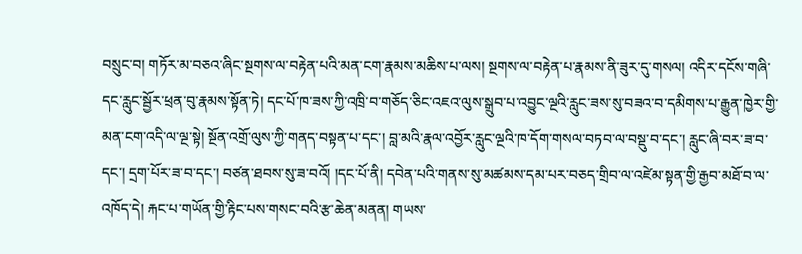བསྲུང་བ། གཏོར་མ་བཅའ་ཞིང་སྔགས་ལ་བརྟེན་པའི་མན་ངག་རྣམས་མཆིས་པ་ལས། སྔགས་ལ་བརྟེན་པ་རྣམས་ནི་ཟུར་དུ་གསལ། འདིར་དངོས་གཞི་དང་རླུང་སྦྱོར་ཕྲན་བུ་རྣམས་སྟོན་ཏེ། དང་པོ་ཁ་ཟས་ཀྱི་འཁྲི་བ་གཅོད་ཅིང་འཇའ་ལུས་སྒྲུབ་པ་འབྱུང་ལྔའི་རླུང་ཟས་སུ་བཟའ་བ་དམིགས་པ་རྒྱུན་ཁྱེར་གྱི་མན་ངག་འདི་ལ་ལྔ་སྟེ། སྔོན་འགྲོ་ལུས་ཀྱི་གནད་བསྟན་པ་དང་། བླ་མའི་རྣལ་འབྱོར་རླུང་ལྔའི་ཁ་དོག་གསལ་བཏབ་ལ་བསྡུ་བ་དང་། རླུང་ཞི་བར་ཟ་བ་དང་། དྲག་པོར་ཟ་བ་དང་། བཙན་ཐབས་སུ་ཟ་བའོ། །དང་པོ་ནི། དབེན་པའི་གནས་སུ་མཚམས་དམ་པར་བཅད་གྲིབ་ལ་འཛེམ་སྟན་གྱི་རྒྱབ་མཐོ་བ་ལ་འཁོད་དེ། རྐང་པ་གཡོན་གྱི་རྟིང་པས་གསང་བའི་རྩ་ཆེན་མནན། གཡས་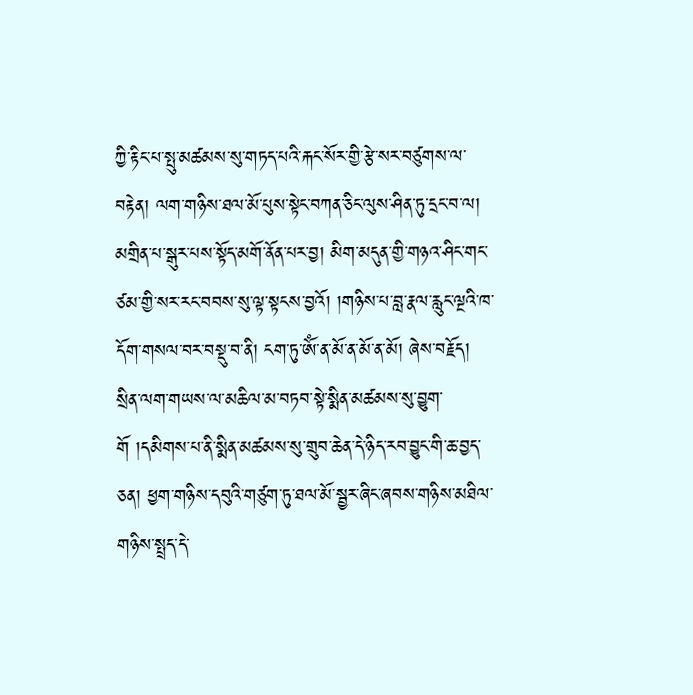ཀྱི་རྟིང་པ་སྤུ་མཚམས་སུ་གཏད་པའི་རྐང་སོར་གྱི་རྩེ་སར་བཙུགས་ལ་བརྟེན། ལག་གཉིས་ཐལ་མོ་པུས་སྟེང་བཀན་ཅིང་ལུས་ཤིན་ཏུ་དྲང་བ་ལ། མགྲིན་པ་སྒུར་པས་སྟོད་མགོ་ནོན་པར་བྱ། མིག་མདུན་གྱི་གཉའ་ཤིང་གང་ཙམ་གྱི་སར་རང་བབས་སུ་ལྟ་སྟངས་བྱའོ། །གཉིས་པ་བླ་རྣལ་རླུང་ལྔའི་ཁ་དོག་གསལ་བར་བསྡུ་བ་ནི། ངག་ཏུ་ཨོཾ་ན་མོ་ན་མོ་ན་མོ། ཞེས་བརྗོད། སྲིན་ལག་གཡས་ལ་མཆིལ་མ་བཏབ་སྟེ་སྨིན་མཚམས་སུ་བྱུག་གོ །དམིགས་པ་ནི་སྨིན་མཚམས་སུ་གྲུབ་ཆེན་དེ་ཉིད་རབ་བྱུང་གི་ཆ་བྱད་ཅན། ཕྱག་གཉིས་དབུའི་གཙུག་ཏུ་ཐལ་མོ་སྦྱར་ཞིང་ཞབས་གཉིས་མཐིལ་གཉིས་སྤྲད་དེ་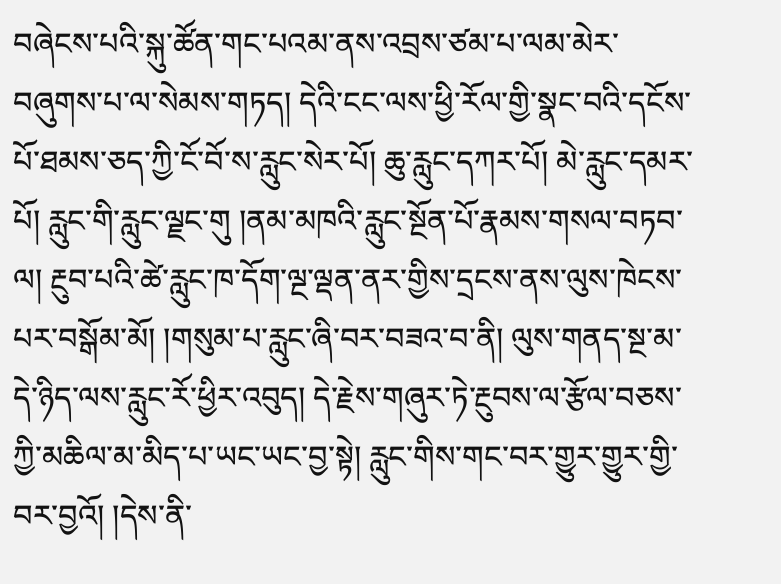བཞེངས་པའི་སྐུ་ཚོན་གང་པའམ་ནས་འབྲས་ཙམ་པ་ལམ་མེར་བཞུགས་པ་ལ་སེམས་གཏད། དེའི་ངང་ལས་ཕྱི་རོལ་གྱི་སྣང་བའི་དངོས་པོ་ཐམས་ཅད་ཀྱི་ངོ་བོ་ས་རླུང་སེར་པོ། ཆུ་རླུང་དཀར་པོ། མེ་རླུང་དམར་པོ། རླུང་གི་རླུང་ལྗང་གུ །ནམ་མཁའི་རླུང་སྔོན་པོ་རྣམས་གསལ་བཏབ་ལ། རྔུབ་པའི་ཚེ་རླུང་ཁ་དོག་ལྔ་ལྡན་ནར་གྱིས་དྲངས་ནས་ལུས་ཁེངས་པར་བསྒོམ་མོ། །གསུམ་པ་རླུང་ཞི་བར་བཟའ་བ་ནི། ལུས་གནད་སྔ་མ་དེ་ཉིད་ལས་རླུང་རོ་ཕྱིར་འབུད། དེ་རྗེས་གཞུར་ཏེ་རྔུབས་ལ་རྩོལ་བཅས་ཀྱི་མཆིལ་མ་མིད་པ་ཡང་ཡང་བྱ་སྟེ། རླུང་གིས་གང་བར་གྱུར་གྱུར་གྱི་བར་བྱའོ། །དེས་ནི་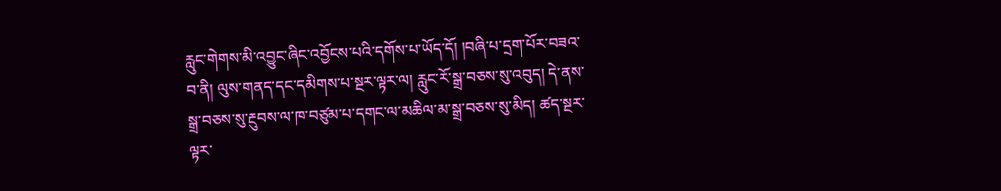རླུང་གེགས་མི་འབྱུང་ཞིང་འབྱོངས་པའི་དགོས་པ་ཡོད་དོ། །བཞི་པ་དྲག་པོར་བཟའ་བ་ནི། ལུས་གནད་དང་དམིགས་པ་སྔར་ལྟར་ལ། རླུང་རོ་སྒྲ་བཅས་སུ་འབུད། དེ་ནས་སྒྲ་བཅས་སུ་རྔུབས་ལ་ཁ་བཙུམ་པ་དགང་ལ་མཆིལ་མ་སྒྲ་བཅས་སུ་མིད། ཚད་སྔར་ལྟར་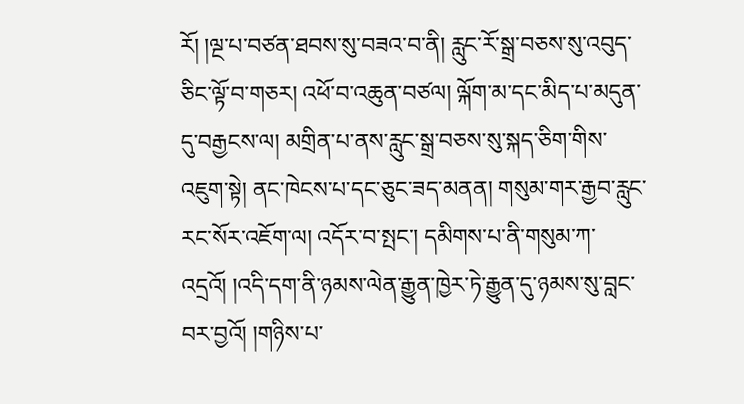རོ། །ལྔ་པ་བཙན་ཐབས་སུ་བཟའ་བ་ནི། རླུང་རོ་སྒྲ་བཅས་སུ་འབུད་ཅིང་ལྟོ་བ་གཅར། འཕོ་བ་འཆུན་བཙལ། ལྐོག་མ་དང་མིད་པ་མདུན་དུ་བརྒྱངས་ལ། མགྲིན་པ་ནས་རླུང་སྒྲ་བཅས་སུ་སྐད་ཅིག་གིས་འཇུག་སྟེ། ནང་ཁེངས་པ་དང་ཅུང་ཟད་མནན། གསུམ་གར་རྒྱབ་རླུང་རང་སོར་འཇོག་ལ། འདོར་བ་སྤང་། དམིགས་པ་ནི་གསུམ་ཀ་འདྲའོ། །འདི་དག་ནི་ཉམས་ལེན་རྒྱུན་ཁྱེར་ཏེ་རྒྱུན་དུ་ཉམས་སུ་བླང་བར་བྱའོ། །གཉིས་པ་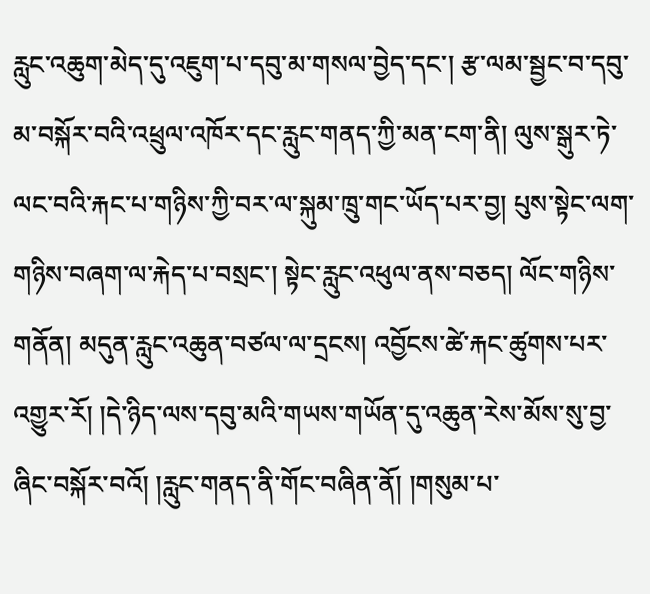རླུང་འཆུག་མེད་དུ་འཇུག་པ་དབུ་མ་གསལ་བྱེད་དང་། རྩ་ལམ་སྦྱང་བ་དབུ་མ་བསྐོར་བའི་འཕྲུལ་འཁོར་དང་རླུང་གནད་ཀྱི་མན་ངག་ནི། ལུས་སྒུར་ཏེ་ལང་བའི་རྐང་པ་གཉིས་ཀྱི་བར་ལ་སྐུམ་ཁྲུ་གང་ཡོད་པར་བྱ། པུས་སྟེང་ལག་གཉིས་བཞག་ལ་རྐེད་པ་བསྲང་། སྟེང་རླུང་འཕུལ་ནས་བཅད། ལོང་གཉིས་གནོན། མདུན་རླུང་འཆུན་བཙལ་ལ་དྲངས། འབྱོངས་ཚེ་རྐང་ཚུགས་པར་འགྱུར་རོ། །དེ་ཉིད་ལས་དབུ་མའི་གཡས་གཡོན་དུ་འཆུན་རེས་མོས་སུ་བྱ་ཞིང་བསྐོར་བའོ། །རླུང་གནད་ནི་གོང་བཞིན་ནོ། །གསུམ་པ་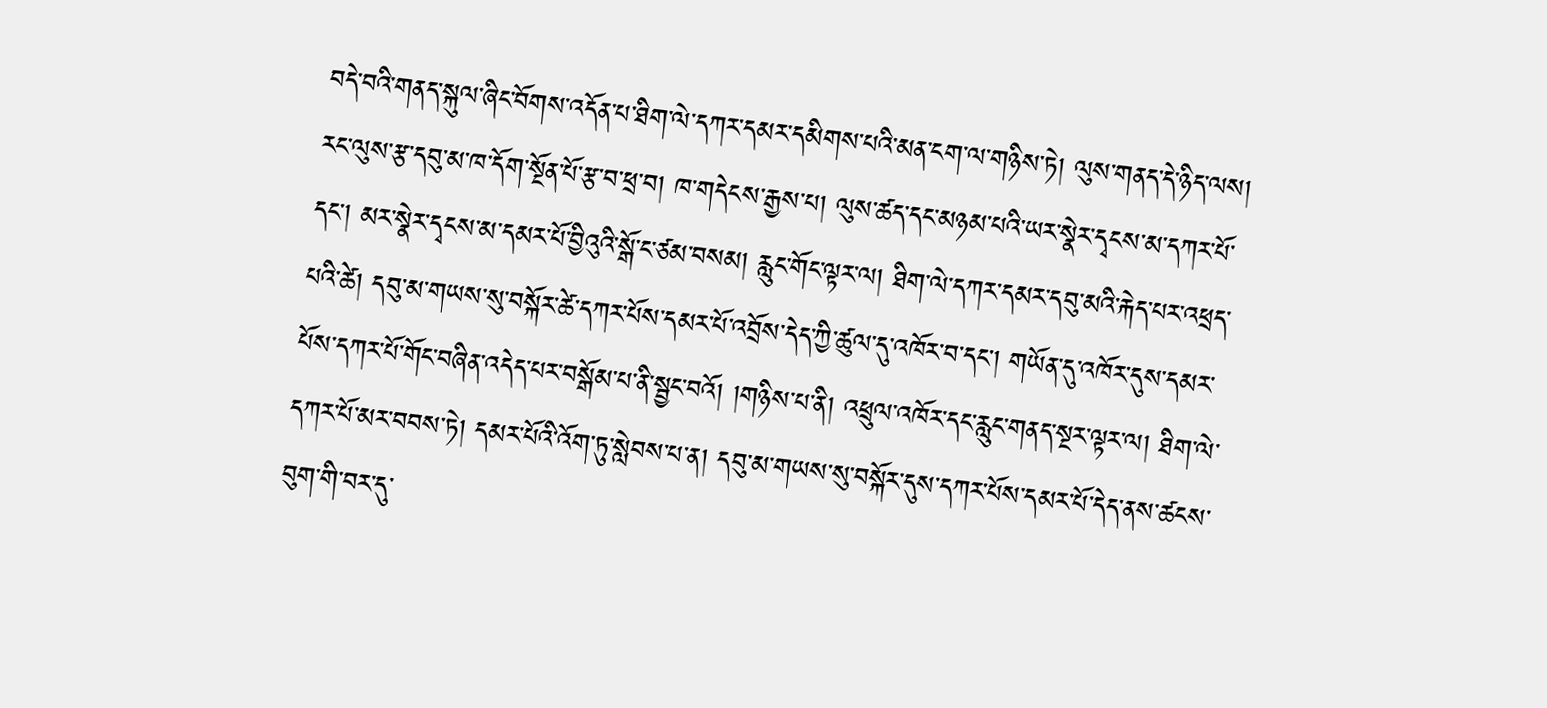བདེ་བའི་གནད་སྐུལ་ཞིང་བོགས་འདོན་པ་ཐིག་ལེ་དཀར་དམར་དམིགས་པའི་མན་ངག་ལ་གཉིས་ཏེ། ལུས་གནད་དེ་ཉིད་ལས། རང་ལུས་རྩ་དབུ་མ་ཁ་དོག་སྔོན་པོ་རྩ་བ་ཕྲ་བ། ཁ་གདེངས་རྒྱས་པ། ལུས་ཚད་དང་མཉམ་པའི་ཡར་སྣེར་དྭངས་མ་དཀར་པོ་དང་། མར་སྣེར་དྭངས་མ་དམར་པོ་བྱིའུའི་སྒོ་ང་ཙམ་བསམ། རླུང་གོང་ལྟར་ལ། ཐིག་ལེ་དཀར་དམར་དབུ་མའི་རྐེད་པར་འཕྲད་པའི་ཚེ། དབུ་མ་གཡས་སུ་བསྐོར་ཚེ་དཀར་པོས་དམར་པོ་འབྲོས་དེད་ཀྱི་ཚུལ་དུ་འཁོར་བ་དང་། གཡོན་དུ་འཁོར་དུས་དམར་པོས་དཀར་པོ་གོང་བཞིན་འདེད་པར་བསྒོམ་པ་ནི་སྦྱང་བའོ། །གཉིས་པ་ནི། འཕྲུལ་འཁོར་དང་རླུང་གནད་སྔར་ལྟར་ལ། ཐིག་ལེ་དཀར་པོ་མར་བབས་ཏེ། དམར་པོའི་འོག་ཏུ་སླེབས་པ་ན། དབུ་མ་གཡས་སུ་བསྐོར་དུས་དཀར་པོས་དམར་པོ་དེད་ནས་ཚངས་བུག་གི་བར་དུ་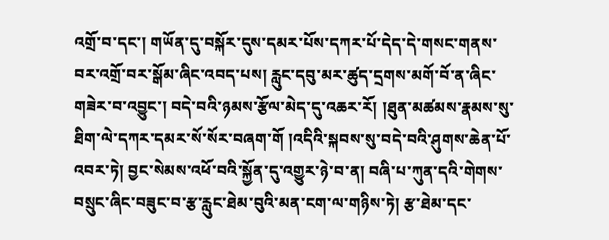འགྲོ་བ་དང་། གཡོན་དུ་བསྐོར་དུས་དམར་པོས་དཀར་པོ་དེད་དེ་གསང་གནས་བར་འགྲོ་བར་སྒོམ་ཞིང་འབད་པས། རླུང་དབུ་མར་ཚུད་དྲགས་མགོ་བོ་ན་ཞིང་གཟེར་བ་འབྱུང་། བདེ་བའི་ཉམས་རྩོལ་མེད་དུ་འཆར་རོ། །ཐུན་མཚམས་རྣམས་སུ་ཐིག་ལེ་དཀར་དམར་སོ་སོར་བཞག་གོ །འདིའི་སྐབས་སུ་བདེ་བའི་ཤུགས་ཆེན་པོ་འབར་ཏེ། བྱང་སེམས་འཕོ་བའི་སྐྱོན་དུ་འགྱུར་ཉེ་བ་ན། བཞི་པ་ཀུན་དའི་གེགས་བསྲུང་ཞིང་བཟུང་བ་རྩ་རླུང་ཐེམ་བུའི་མན་ངག་ལ་གཉིས་ཏེ། རྩ་ཐེམ་དང་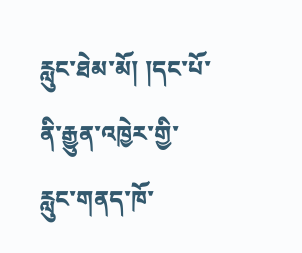རླུང་ཐེམ་མོ། །དང་པོ་ནི་རྒྱུན་འཁྱེར་གྱི་རླུང་གནད་ཁོ་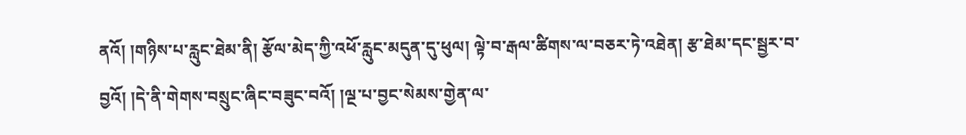ནའོ། །གཉིས་པ་རླུང་ཐེམ་ནི། རྩོལ་མེད་ཀྱི་འཕོ་རླུང་མདུན་དུ་ཕུལ། ལྟེ་བ་རྒལ་ཚིགས་ལ་བཅར་ཏེ་འཐེན། རྩ་ཐེམ་དང་སྦྱར་བ་བྱའོ། །དེ་ནི་གེགས་བསྲུང་ཞིང་བཟུང་བའོ། །ལྔ་པ་བྱང་སེམས་གྱེན་ལ་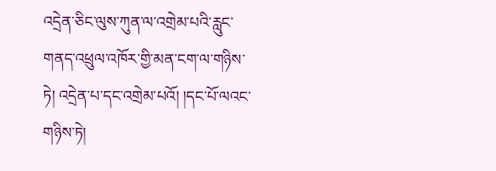འདྲེན་ཅིང་ལུས་ཀུན་ལ་འགྲེམ་པའི་རླུང་གནད་འཕྲུལ་འཁོར་གྱི་མན་ངག་ལ་གཉིས་ཏེ། འདྲེན་པ་དང་འགྲེམ་པའོ། །དང་པོ་ལའང་གཉིས་ཏེ།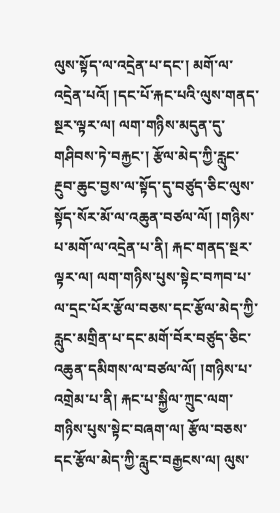ལུས་སྟོད་ལ་འདྲེན་པ་དང་། མགོ་ལ་འདྲེན་པའོ། །དང་པོ་རྐང་པའི་ལུས་གནད་སྔར་ལྟར་ལ། ལག་གཉིས་མདུན་དུ་གཤིབས་ཏེ་བརྐྱང་། རྩོལ་མེད་ཀྱི་རླུང་རྔུབ་ཆུང་བྱས་ལ་སྟོད་དུ་བཙུད་ཅིང་ལུས་སྟོད་སོར་མོ་ལ་འཆུན་བཙལ་ལོ། །གཉིས་པ་མགོ་ལ་འདྲེན་པ་ནི། རྐང་གནད་སྔར་ལྟར་ལ། ལག་གཉིས་པུས་སྟེང་བཀབ་པ་ལ་དྲང་པོར་རྩོལ་བཅས་དང་རྩོལ་མེད་ཀྱི་རླུང་མགྲིན་པ་དང་མགོ་བོར་བཙུད་ཅིང་འཆུན་དམིགས་ལ་བཙལ་ལོ། །གཉིས་པ་འགྲེམ་པ་ནི། རྐང་པ་སྐྱིལ་ཀྲུང་ལག་གཉིས་པུས་སྟེང་བཞག་ལ། རྩོལ་བཅས་དང་རྩོལ་མེད་ཀྱི་རླུང་བརྒྱངས་ལ། ལུས་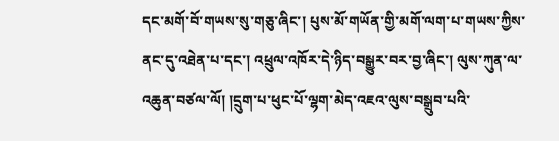དང་མགོ་བོ་གཡས་སུ་གཅུ་ཞིང་། པུས་མོ་གཡོན་གྱི་མགོ་ལག་པ་གཡས་ཀྱིས་ནང་དུ་འཐེན་པ་དང་། འཕྲུལ་འཁོར་དེ་ཉིད་བསྒྱུར་བར་བྱ་ཞིང་། ལུས་ཀུན་ལ་འཆུན་བཙལ་ལོ། །དྲུག་པ་ཕུང་པོ་ལྷག་མེད་འཇའ་ལུས་བསྒྲུབ་པའི་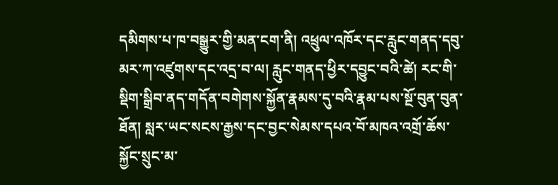དམིགས་པ་ཁ་བསྒྱུར་གྱི་མན་ངག་ནི། འཕྲུལ་འཁོར་དང་རླུང་གནད་དབུ་མར་ཀ་འཛུགས་དང་འདྲ་བ་ལ། རླུང་གནད་ཕྱིར་དབྱུང་བའི་ཚེ། རང་གི་སྡིག་སྒྲིབ་ནད་གདོན་བགེགས་སྐྱོན་རྣམས་དུ་བའི་རྣམ་པས་སྔོ་བུན་བུན་ཐོན། སླར་ཡང་སངས་རྒྱས་དང་བྱང་སེམས་དཔའ་བོ་མཁའ་འགྲོ་ཆོས་སྐྱོང་སྲུང་མ་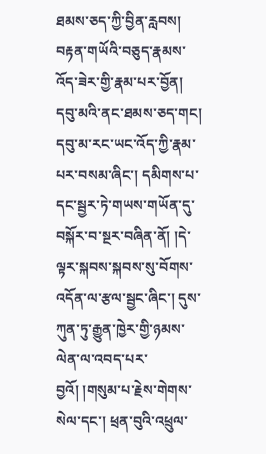ཐམས་ཅད་ཀྱི་བྱིན་རླབས། བརྟན་གཡོའི་བཅུད་རྣམས་འོད་ཟེར་གྱི་རྣམ་པར་བྱོན། དབུ་མའི་ནང་ཐམས་ཅད་གང། དབུ་མ་རང་ཡང་འོད་ཀྱི་རྣམ་པར་བསམ་ཞིང་། དམིགས་པ་དང་སྦྱར་ཏེ་གཡས་གཡོན་དུ་བསྐོར་བ་སྔར་བཞིན་ནོ། །དེ་ལྟར་སྐབས་སྐབས་སུ་བོགས་འདོན་ལ་རྩལ་སྦྱང་ཞིང་། དུས་ཀུན་ཏུ་རྒྱུན་ཁྱེར་གྱི་ཉམས་ལེན་ལ་འབད་པར་བྱའོ། །གསུམ་པ་རྗེས་གེགས་སེལ་དང་། ཕྲན་བུའི་འཕྲུལ་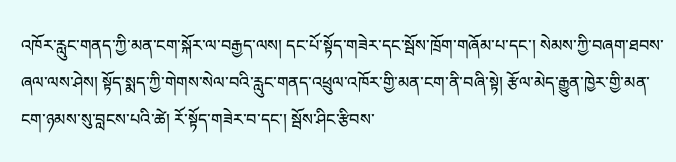འཁོར་རླུང་གནད་ཀྱི་མན་ངག་སྐོར་ལ་བརྒྱད་ལས། དང་པོ་སྟོད་གཟེར་དང་སྦོས་ཁྲོག་གཞོམ་པ་དང་། སེམས་ཀྱི་བཞག་ཐབས་ཞལ་ལས་ཤེས། སྟོད་སྨད་ཀྱི་གེགས་སེལ་བའི་རླུང་གནད་འཕྲུལ་འཁོར་གྱི་མན་ངག་ནི་བཞི་སྟེ། རྩོལ་མེད་རྒྱུན་ཁྱེར་གྱི་མན་ངག་ཉམས་སུ་བླངས་པའི་ཚེ། རོ་སྟོད་གཟེར་བ་དང་། སྦོས་ཤིང་རྩིབས་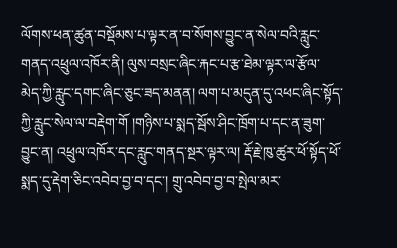ལོགས་ཕན་ཚུན་བསྡོམས་པ་ལྟར་ན་བ་སོགས་བྱུང་ན་སེལ་བའི་རླུང་གནད་འཕྲུལ་འཁོར་ནི། ལུས་བསྲང་ཞིང་རྐང་པ་རྩ་ཐེམ་ལྟར་ལ་རྩོལ་མེད་ཀྱི་རླུང་དགང་ཞིང་ཅུང་ཟད་མནན། ལག་པ་མདུན་དུ་འཕང་ཞིང་སྟོད་ཀྱི་རླུང་སེལ་ལ་བརྡེག་གོ །གཉིས་པ་སྨད་སྦོས་ཤིང་ཁྲོག་པ་དང་ན་ཟུག་བྱུང་ན། འཕྲུལ་འཁོར་དང་རླུང་གནད་སྔར་ལྟར་ལ། རྡོ་རྗེ་ཁུ་ཚུར་ཕོ་སྟོད་ཕོ་སྨད་དུ་རྡེག་ཅིང་འབེབ་བྱ་བ་དང་། གྲུ་འབེབ་བྱ་བ་སྤེལ་མར་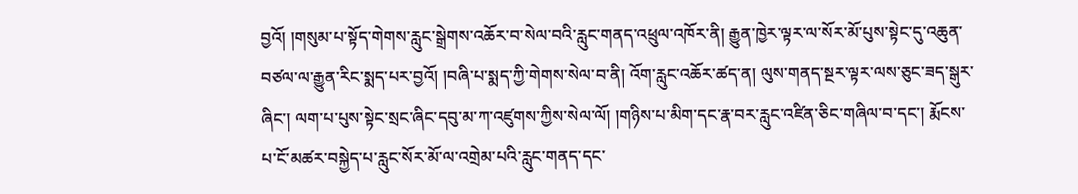བྱའོ། །གསུམ་པ་སྟོད་གེགས་རླུང་སྒྲེགས་འཆོར་བ་སེལ་བའི་རླུང་གནད་འཕྲུལ་འཁོར་ནི། རྒྱུན་ཁྱེར་ལྟར་ལ་སོར་མོ་པུས་སྟེང་དུ་འཆུན་བཙལ་ལ་རྒྱུན་རིང་སྨད་པར་བྱའོ། །བཞི་པ་སྨད་ཀྱི་གེགས་སེལ་བ་ནི། འོག་རླུང་འཆོར་ཚད་ན། ལུས་གནད་སྔར་ལྟར་ལས་ཅུང་ཟད་སྒུར་ཞིང་། ལག་པ་པུས་སྟེང་སྲང་ཞིང་དབུ་མ་ཀ་འཛུགས་ཀྱིས་སེལ་ལོ། །གཉིས་པ་མིག་དང་རྣ་བར་རླུང་འཛིན་ཅིང་གཞིལ་བ་དང་། རྨོངས་པ་ངོ་མཚར་བསྐྱེད་པ་རླུང་སོར་མོ་ལ་འགྲེམ་པའི་རླུང་གནད་དང་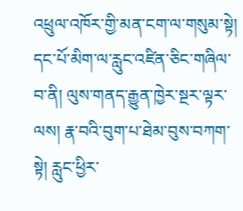འཕྲུལ་འཁོར་གྱི་མན་ངག་ལ་གསུམ་སྟེ། དང་པོ་མིག་ལ་རླུང་འཛིན་ཅིང་གཞིལ་བ་ནི། ལུས་གནད་རྒྱུན་ཁྱེར་སྔར་ལྟར་ལས། རྣ་བའི་བུག་པ་ཐེམ་བུས་བཀག་སྟེ། རླུང་ཕྱིར་